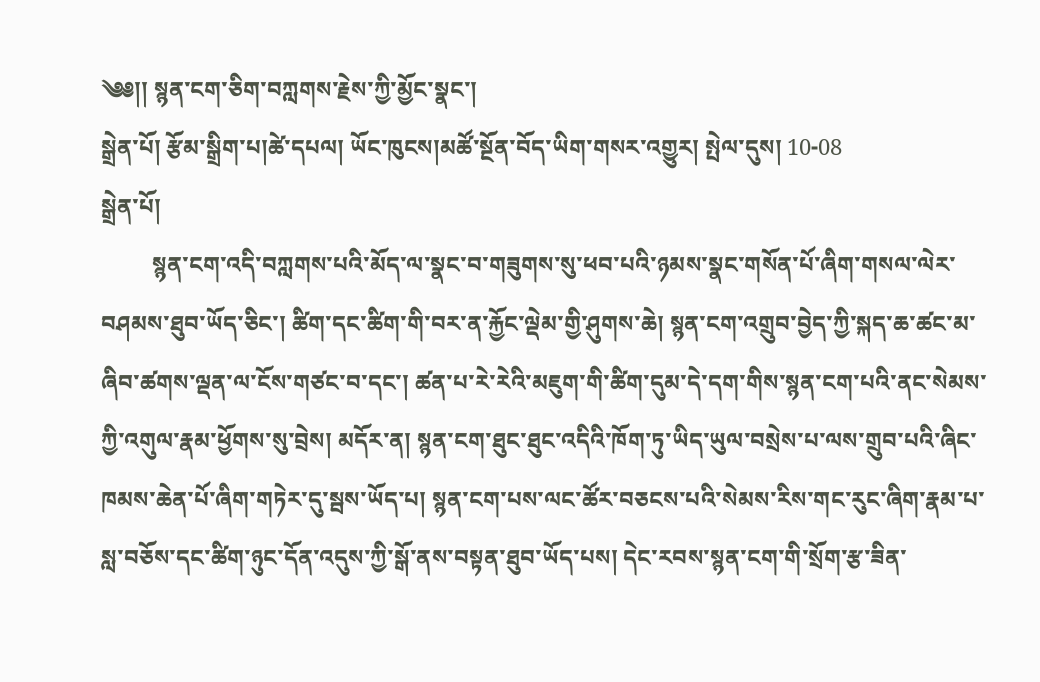༄༅།། སྙན་ངག་ཅིག་བཀླགས་རྗེས་ཀྱི་མྱོང་སྣང་།
སྒྲེན་པོ། རྩོམ་སྒྲིག་པ།ཚེ་དཔལ། ཡོང་ཁུངས།མཚོ་སྔོན་བོད་ཡིག་གསར་འགྱུར། སྤེལ་དུས། 10-08
སྒྲེན་པོ།
         སྙན་ངག་འདི་བཀླགས་པའི་མོད་ལ་སྣང་བ་གཟུགས་སུ་ཕབ་པའི་ཉམས་སྣང་གསོན་པོ་ཞིག་གསལ་ལེར་བཤམས་ཐུབ་ཡོད་ཅིང་། ཚིག་དང་ཚིག་གི་བར་ན་རྐྱོང་ལྡེམ་གྱི་ཤུགས་ཆེ། སྙན་ངག་འགྲུབ་བྱེད་ཀྱི་སྐད་ཆ་ཚང་མ་ཞིབ་ཚགས་ལྡན་ལ་ངོས་གཙང་བ་དང་། ཚན་པ་རེ་རེའི་མཇུག་གི་ཚིག་དུམ་དེ་དག་གིས་སྙན་ངག་པའི་ནང་སེམས་ཀྱི་འགུལ་རྣམ་ཕྱོགས་སུ་བྲེས། མདོར་ན། སྙན་ངག་ཐུང་ཐུང་འདིའི་ཁོག་ཏུ་ཡིད་ཡུལ་བསྲེས་པ་ལས་གྲུབ་པའི་ཞིང་ཁམས་ཆེན་པོ་ཞིག་གཏེར་དུ་སྦས་ཡོད་པ། སྙན་ངག་པས་ལང་ཚོར་བཅངས་པའི་སེམས་རིས་གང་རུང་ཞིག་རྣམ་པ་སླ་བཅོས་དང་ཚིག་ཉུང་དོན་འདུས་ཀྱི་སྒོ་ནས་བསྟན་ཐུབ་ཡོད་པས། དེང་རབས་སྙན་ངག་གི་སྲོག་རྩ་ཟིན་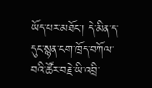ཡོད་པར་མཐོང་། དེ་མིན་ད་དུང་སྙན་ངག་ཁྲོད་བཀོལ་བའི་ཚོར་བརྗེ་ཡི་འབྲི་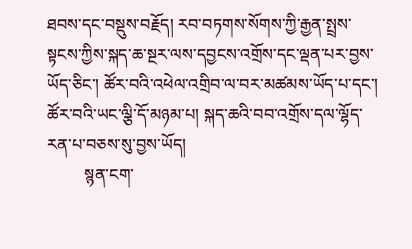ཐབས་དང་བསྡུས་བརྗོད། རབ་བཏགས་སོགས་ཀྱི་རྒྱན་སྤྲས་སྟངས་ཀྱིས་སྐད་ཆ་སྔར་ལས་དབྱངས་འགྲོས་དང་ལྡན་པར་བྱས་ཡོད་ཅིང་། ཚོར་བའི་འཕེལ་འགྲིབ་ལ་བར་མཚམས་ཡོད་པ་དང་། ཚོར་བའི་ཡང་ལྕི་དོ་མཉམ་པ། སྐད་ཆའི་བབ་འགྲོས་དལ་ལྷོད་རན་པ་བཅས་སུ་བྱས་ཡོད།
         སྙན་ངག་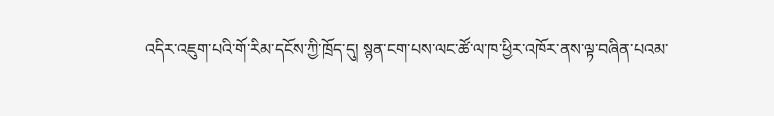འདིར་འཇུག་པའི་གོ་རིམ་དངོས་ཀྱི་ཁྲོད་དུ། སྙན་ངག་པས་ལང་ཚོ་ལ་ཁ་ཕྱིར་འཁོར་ནས་ལྟ་བཞིན་པའམ་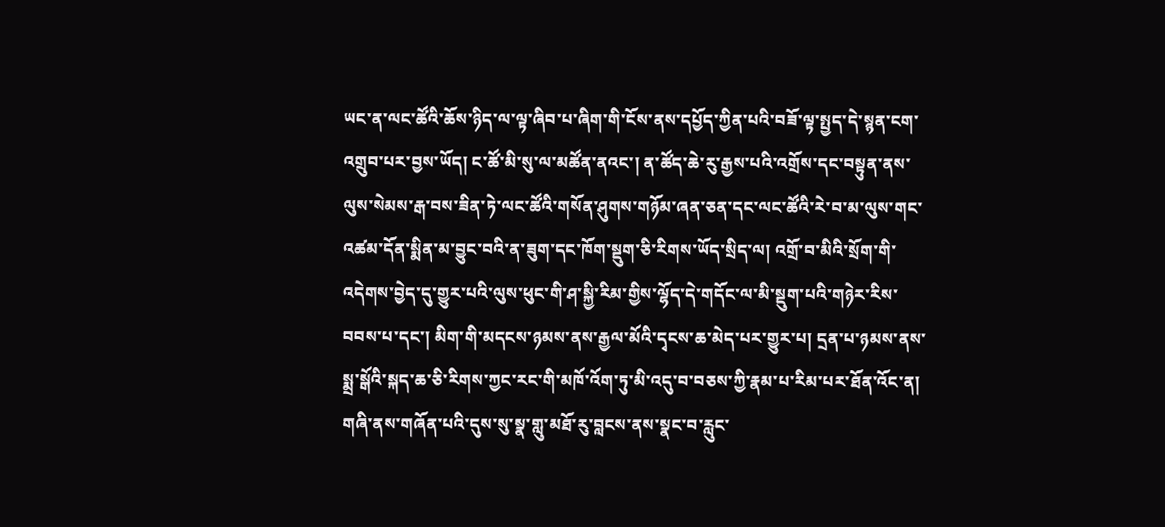ཡང་ན་ལང་ཚོའི་ཆོས་ཉིད་ལ་ལྟ་ཞིབ་པ་ཞིག་གི་ངོས་ནས་དཔྱོད་ཀྱིན་པའི་བཟོ་ལྟ་སྤྱད་དེ་སྙན་ངག་འགྲུབ་པར་བྱས་ཡོད། ང་ཚོ་མི་སུ་ལ་མཚོན་ནའང་། ན་ཚོད་ཆེ་རུ་རྒྱས་པའི་འགྲོས་དང་བསྟུན་ནས་ལུས་སེམས་རྒ་བས་ཟིན་ཏེ་ལང་ཚོའི་གསོན་ཤུགས་གཉོམ་ཞན་ཅན་དང་ལང་ཚོའི་རེ་བ་མ་ལུས་གང་འཚམ་དོན་སྨིན་མ་བྱུང་བའི་ན་ཟུག་དང་ཁོག་སྡུག་ཅི་རིགས་ཡོད་སྲིད་ལ། འགྲོ་བ་མིའི་སྲོག་གི་འདེགས་བྱེད་དུ་གྱུར་པའི་ལུས་ཕུང་གི་ཤ་སྐྱི་རིམ་གྱིས་ལྷོད་དེ་གདོང་ལ་མི་སྡུག་པའི་གཉེར་རིས་བབས་པ་དང་། མིག་གི་མདངས་ཉམས་ནས་རྒྱལ་མོའི་དྭངས་ཆ་མེད་པར་གྱུར་པ། དྲན་པ་ཉམས་ནས་སྨྲ་སྒོའི་སྐད་ཆ་ཅི་རིགས་ཀྱང་རང་གི་མཁོ་འོག་ཏུ་མི་འདུ་བ་བཅས་ཀྱི་རྣམ་པ་རིམ་པར་ཐོན་འོང་ན། གཞི་ནས་གཞོན་པའི་དུས་སུ་སྣ་གླུ་མཐོ་རུ་བླངས་ནས་སྣང་བ་རླུང་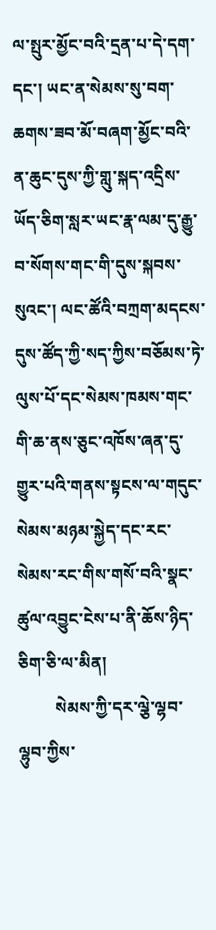ལ་སྤུར་མྱོང་བའི་དྲན་པ་དེ་དག་དང་། ཡང་ན་སེམས་སུ་བག་ཆགས་ཟབ་མོ་བཞག་མྱོང་བའི་ན་ཆུང་དུས་ཀྱི་གླུ་སྐད་འདྲིས་ཡོད་ཅིག་སླར་ཡང་རྣ་ལམ་དུ་རྒྱུ་བ་སོགས་གང་གི་དུས་སྐབས་སུའང་། ལང་ཚོའི་བཀྲག་མདངས་དུས་ཚོད་ཀྱི་སད་ཀྱིས་བཅོམས་ཏེ་ལུས་པོ་དང་སེམས་ཁམས་གང་གི་ཆ་ནས་ཅུང་འཁོས་ཞན་དུ་གྱུར་པའི་གནས་སྟངས་ལ་གདུང་སེམས་མཉམ་སྐྱེད་དང་རང་སེམས་རང་གིས་གསོ་བའི་སྣང་ཚུལ་འབྱུང་ངེས་པ་ནི་ཆོས་ཉིད་ཅིག་ཅི་ལ་མིན།
         སེམས་ཀྱི་དར་ལྕེ་ལྷབ་ལྷུབ་ཀྱིས་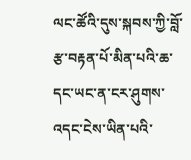ལང་ཚོའི་དུས་སྐབས་ཀྱི་བློ་རྩ་བརྟན་པོ་མིན་པའི་ཆ་དང་ཡང་ན་ངར་ཤུགས་འདང་ངེས་ཡིན་པའི་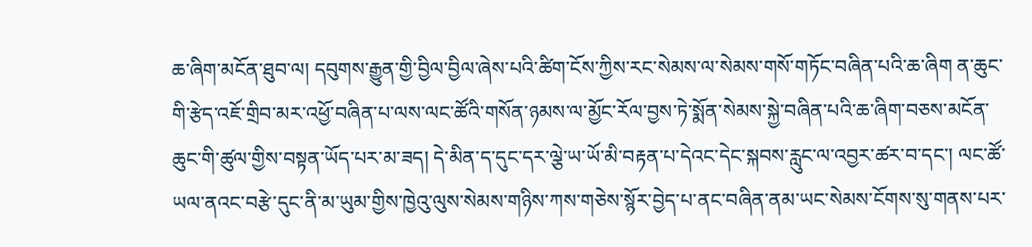ཆ་ཞིག་མངོན་ཐུབ་ལ། དབུགས་རྒྱུན་གྱི་བྱིལ་བྱིལ་ཞེས་པའི་ཚིག་ངོས་ཀྱིས་རང་སེམས་ལ་སེམས་གསོ་གཏོང་བཞིན་པའི་ཆ་ཞིག ན་ཆུང་གི་རྩེད་འཇོ་གྲིབ་མར་འཕྱོ་བཞིན་པ་ལས་ལང་ཚོའི་གསོན་ཉམས་ལ་མྱོང་རོལ་བྱས་ཏེ་སྨོན་སེམས་སྐྱེ་བཞིན་པའི་ཆ་ཞིག་བཅས་མངོན་ཆུང་གི་ཚུལ་གྱིས་བསྟན་ཡོད་པར་མ་ཟད། དེ་མིན་ད་དུང་དར་ལྕེ་ཡ་ཡོ་མི་བརྟན་པ་དེའང་དེང་སྐབས་རླུང་ལ་འབྱར་ཚར་བ་དང་། ལང་ཚོ་ཡལ་ནའང་བརྩེ་དུང་ནི་མ་ཡུམ་གྱིས་ཁྱེའུ་ལུས་སེམས་གཉིས་ཀས་གཅེས་སྙོར་བྱེད་པ་ནང་བཞིན་ནམ་ཡང་སེམས་ངོགས་སུ་གནས་པར་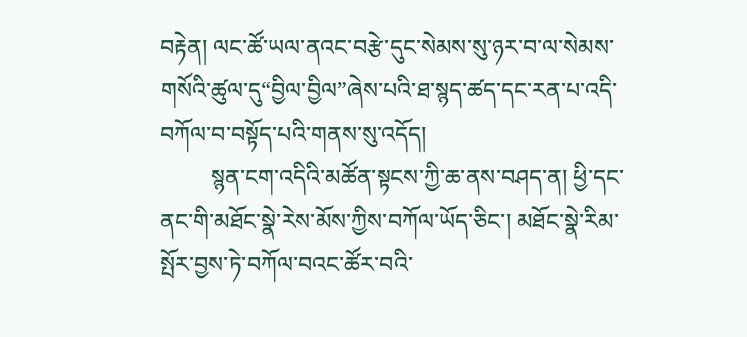བརྟེན། ལང་ཚོ་ཡལ་ནའང་བརྩེ་དུང་སེམས་སུ་ཉར་བ་ལ་སེམས་གསོའི་ཚུལ་དུ“བྱིལ་བྱིལ”ཞེས་པའི་ཐ་སྙད་ཚད་དང་རན་པ་འདི་བཀོལ་བ་བསྟོད་པའི་གནས་སུ་འདོད།
         སྙན་ངག་འདིའི་མཚོན་སྟངས་ཀྱི་ཆ་ནས་བཤད་ན། ཕྱི་དང་ནང་གི་མཐོང་སྣེ་རེས་མོས་ཀྱིས་བཀོལ་ཡོད་ཅིང་། མཐོང་སྣེ་རིམ་སྤོར་བྱས་ཏེ་བཀོལ་བའང་ཚོར་བའི་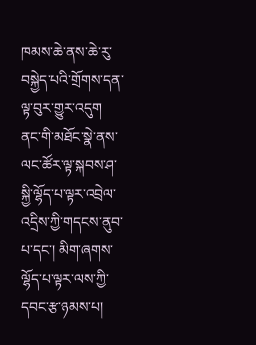ཁམས་ཆེ་ནས་ཆེ་རུ་བསྐྱེད་པའི་གྲོགས་དན་ལྟ་བུར་གྱུར་འདུག ནང་གི་མཐོང་སྣེ་ནས་ལང་ཚོར་ལྟ་སྐབས་ཤ་སྐྱི་ལྷོད་པ་ལྟར་འབྲེལ་འདྲིས་ཀྱི་གདངས་ནུབ་པ་དང་། མིག་ཞགས་ལྷོད་པ་ལྟར་ལས་ཀྱི་དབང་རྩ་ཉམས་པ།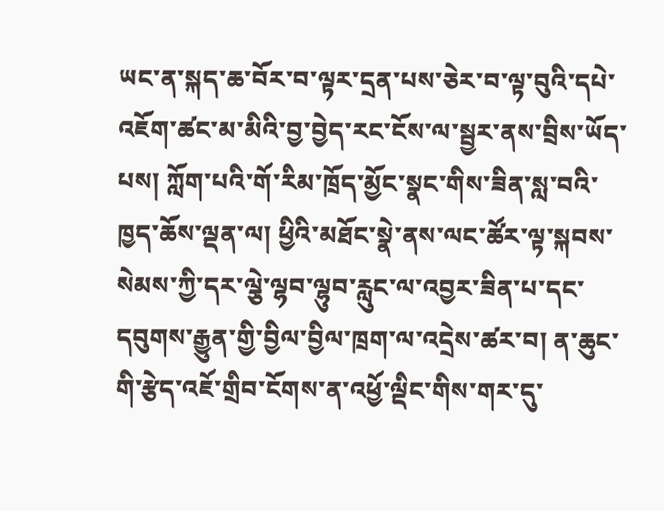ཡང་ན་སྐད་ཆ་བོར་བ་ལྟར་དྲན་པས་ཅེར་བ་ལྟ་བུའི་དཔེ་འཇོག་ཚང་མ་མིའི་བྱ་བྱེད་རང་ངོས་ལ་སྦྱར་ནས་བྲིས་ཡོད་པས། ཀློག་པའི་གོ་རིམ་ཁྲོད་མྱོང་སྣང་གིས་ཟིན་སླ་བའི་ཁྱད་ཆོས་ལྡན་ལ། ཕྱིའི་མཐོང་སྣེ་ནས་ལང་ཚོར་ལྟ་སྐབས་སེམས་ཀྱི་དར་ལྕེ་ལྷབ་ལྷུབ་རླུང་ལ་འབྱར་ཟིན་པ་དང་དབུགས་རྒྱུན་གྱི་བྱིལ་བྱིལ་ཁྲག་ལ་འདྲེས་ཚར་བ། ན་ཆུང་གི་རྩེད་འཇོ་གྲིབ་ངོགས་ན་འཕྱོ་ལྡིང་གིས་གར་དུ་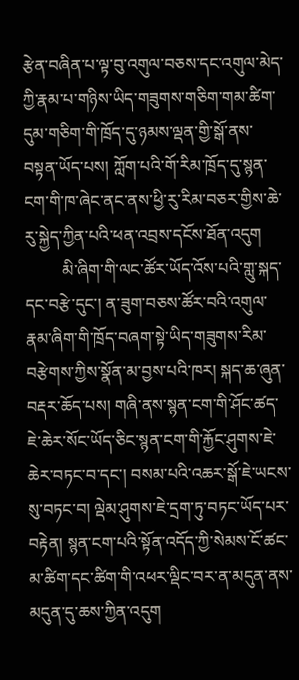རྩེན་བཞིན་པ་ལྟ་བུ་འགུལ་བཅས་དང་འགུལ་མེད་ཀྱི་རྣམ་པ་གཉིས་ཡིད་གཟུགས་གཅིག་གམ་ཚིག་དུམ་གཅིག་གི་ཁྲོད་དུ་ཉམས་ལྡན་གྱི་སྒོ་ནས་བསྟན་ཡོད་པས། ཀློག་པའི་གོ་རིམ་ཁྲོད་དུ་སྙན་ངག་གི་ཁ་ཞེང་ནང་ནས་ཕྱི་རུ་རིམ་བཅར་གྱིས་ཆེ་རུ་སྐྱེད་ཀྱིན་པའི་ཕན་འབྲས་དངོས་ཐོན་འདུག
         མི་ཞིག་གི་ལང་ཚོར་ཡོད་འོས་པའི་གླུ་སྐད་དང་བརྩེ་དུང་། ན་ཟུག་བཅས་ཚོར་བའི་འགུལ་རྣམ་ཞིག་གི་ཁྲོད་བཞག་སྟེ་ཡིད་གཟུགས་རིམ་བརྩེགས་ཀྱིས་སྣོན་མ་བྱས་པའི་ཁར། སྐད་ཆ་ཞུན་བརྡར་ཆོད་པས། གཞི་ནས་སྙན་ངག་གི་ཤོང་ཚད་ཇེ་ཆེར་སོང་ཡོད་ཅིང་སྙན་ངག་གི་རྐྱོང་ཤུགས་ཇེ་ཆེར་བཏང་བ་དང་། བསམ་པའི་འཆར་སྒོ་ཇེ་ཡངས་སུ་བཏང་བ། ལྡེམ་ཤུགས་ཇེ་དྲག་ཏུ་བཏང་ཡོད་པར་བརྟེན། སྙན་ངག་པའི་སྟོན་འདོད་ཀྱི་སེམས་ངོ་ཚང་མ་ཚིག་དང་ཚིག་གི་འཕར་ལྡིང་བར་ན་མདུན་ནས་མདུན་དུ་ཆས་ཀྱིན་འདུག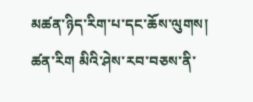མཚན་ཉིད་རིག་པ་དང་ཆོས་ལུགས། ཚན་རིག མིའི་ཤེས་རབ་བཅས་ནི་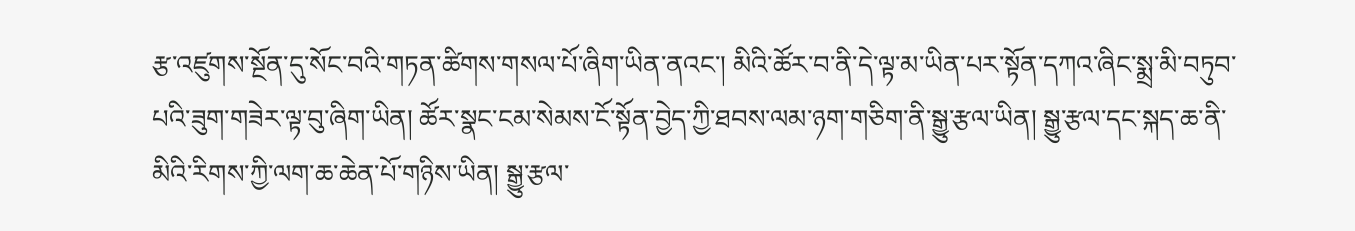རྩ་འཛུགས་སྔོན་དུ་སོང་བའི་གཏན་ཚིགས་གསལ་པོ་ཞིག་ཡིན་ནའང་། མིའི་ཚོར་བ་ནི་དེ་ལྟ་མ་ཡིན་པར་སྟོན་དཀའ་ཞིང་སྨྲ་མི་བཏུབ་པའི་ཟུག་གཟེར་ལྟ་བུ་ཞིག་ཡིན། ཚོར་སྣང་ངམ་སེམས་ངོ་སྟོན་བྱེད་ཀྱི་ཐབས་ལམ་ཉག་གཅིག་ནི་སྒྱུ་རྩལ་ཡིན། སྒྱུ་རྩལ་དང་སྐད་ཆ་ནི་མིའི་རིགས་ཀྱི་ལག་ཆ་ཆེན་པོ་གཉིས་ཡིན། སྒྱུ་རྩལ་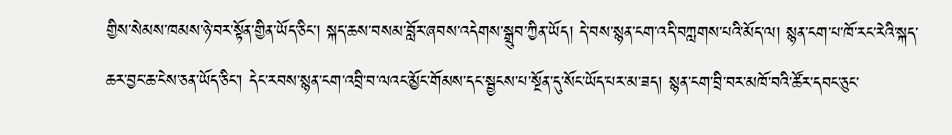གྱིས་སེམས་ཁམས་ཉེ་བར་སྟོན་གྱིན་ཡོད་ཅིང་། སྐད་ཆས་བསམ་བློར་ཞབས་འདེགས་སྒྲུབ་ཀྱིན་ཡོད། དེ་བས་སྙན་ངག་འདི་བཀླགས་པའི་མོད་ལ། སྙན་ངག་པ་ཁོ་རང་རེའི་སྐད་ཆར་བྱང་ཆ་ངེས་ཅན་ཡོད་ཅིང་། དེང་རབས་སྙན་ངག་འབྲི་བ་ལའང་མྱོང་གོམས་དང་སྦྱངས་པ་སྔོན་དུ་སོང་ཡོད་པར་མ་ཟད། སྙན་ངག་བྲི་བར་མཁོ་བའི་ཚོར་དབང་ཅུང་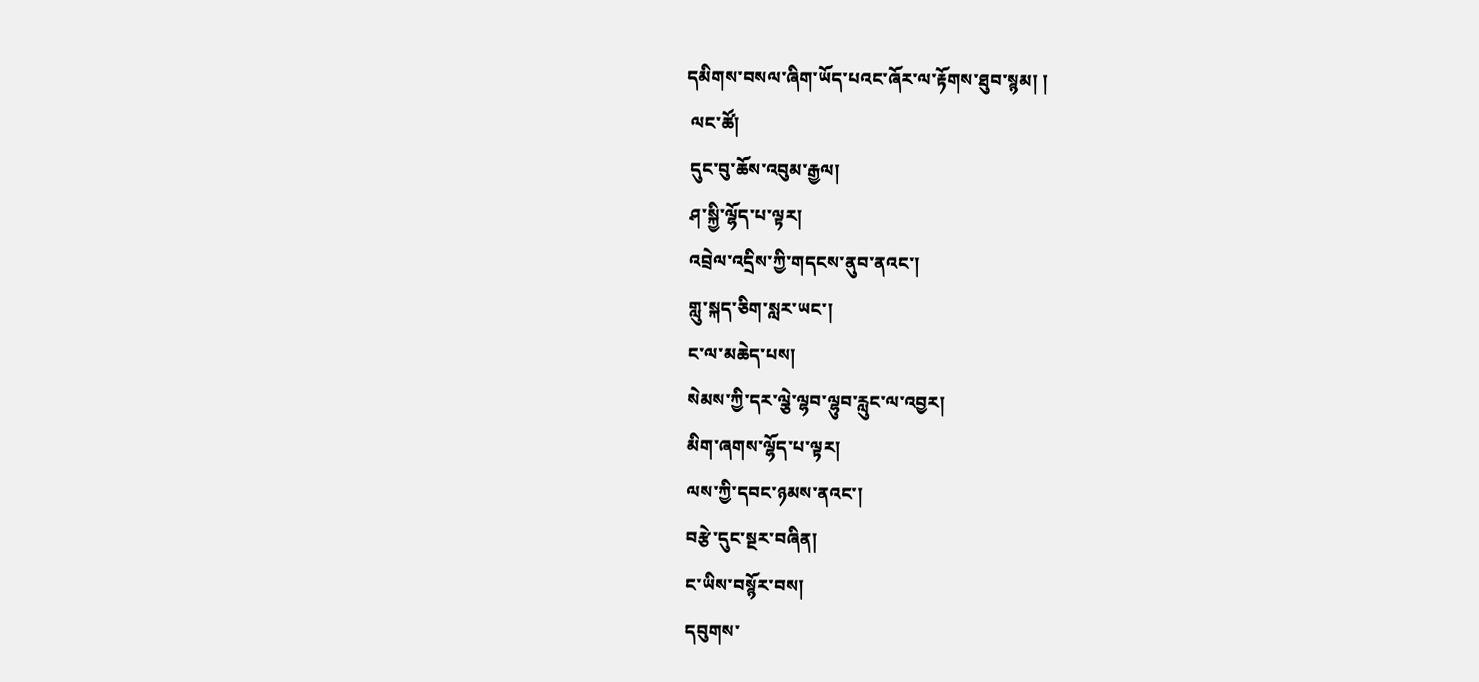དམིགས་བསལ་ཞིག་ཡོད་པའང་ཞོར་ལ་རྟོགས་ཐུབ་སྙམ། །
 ལང་ཚོ།
 དུང་བུ་ཆོས་འབུམ་རྒྱལ།
 ཤ་སྐྱི་ལྷོད་པ་ལྟར།
 འབྲེལ་འདྲིས་ཀྱི་གདངས་ནུབ་ནའང་།
 གླུ་སྐད་ཅིག་སླར་ཡང་།
 ང་ལ་མཆེད་པས།
 སེམས་ཀྱི་དར་ལྕེ་ལྷབ་ལྷུབ་རླུང་ལ་འབྱར།
 མིག་ཞགས་ལྷོད་པ་ལྟར།
 ལས་ཀྱི་དབང་ཉམས་ནའང་།
 བརྩེ་དུང་སྔར་བཞིན།
 ང་ཡིས་བསྙོར་བས།
 དབུགས་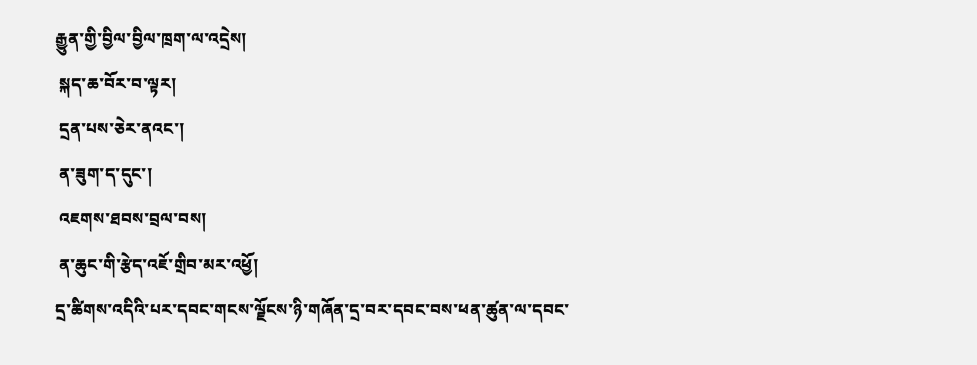རྒྱུན་གྱི་བྱིལ་བྱིལ་ཁྲག་ལ་འདྲེས།
 སྐད་ཆ་བོར་བ་ལྟར།
 དྲན་པས་ཅེར་ནའང་།
 ན་ཟུག་ད་དུང་།
 འཇགས་ཐབས་བྲལ་བས།
 ན་ཆུང་གི་རྩེད་འཇོ་གྲིབ་མར་འཕྱོ།
དྲ་ཚིགས་འདིའི་པར་དབང་གངས་ལྗོངས་ཉི་གཞོན་དྲ་བར་དབང་བས་ཕན་ཚུན་ལ་དབང་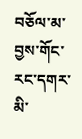བཅོལ་མ་བྱས་གོང་རང་དགར་མི་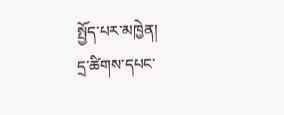སྤྱོད་པར་མཁྱེན།
དྲ་ཚིགས་དཔང་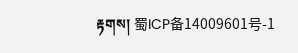རྟགས། 蜀ICP备14009601号-1